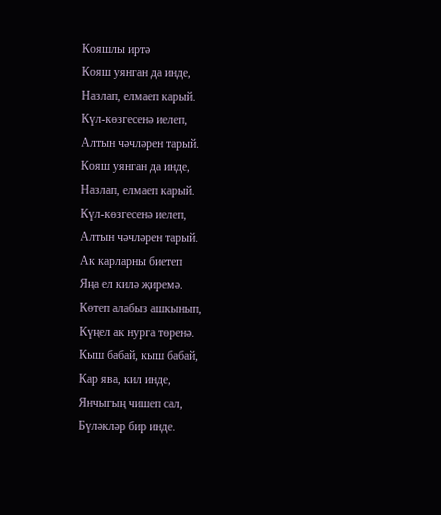Кояшлы иртә
Кояш уянган да инде,
Назлап, елмаеп карый.
Күл-көзгесенә иелеп,
Алтын чәчләрен тарый.
Кояш уянган да инде,
Назлап, елмаеп карый.
Күл-көзгесенә иелеп,
Алтын чәчләрен тарый.
Ак карларны биетеп
Яңа ел килә җиремә.
Көтеп алабыз ашкынып,
Күңел ак нурга төренә.
Кыш бабай, кыш бабай,
Кар ява, кил инде,
Янчыгың чишеп сал,
Бүләкләр бир инде.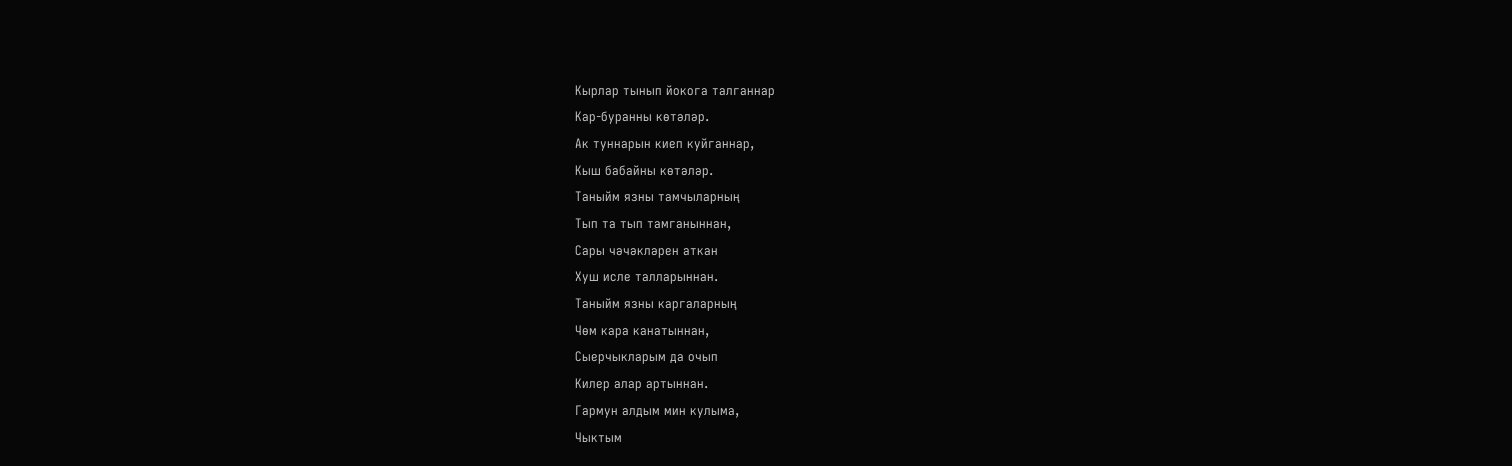Кырлар тынып йокога талганнар
Кар-буранны көтәләр.
Ак туннарын киеп куйганнар,
Кыш бабайны көтәләр.
Таныйм язны тамчыларның
Тып та тып тамганыннан,
Сары чәчәкләрен аткан
Хуш исле талларыннан.
Таныйм язны каргаларның
Чөм кара канатыннан,
Сыерчыкларым да очып
Килер алар артыннан.
Гармун алдым мин кулыма,
Чыктым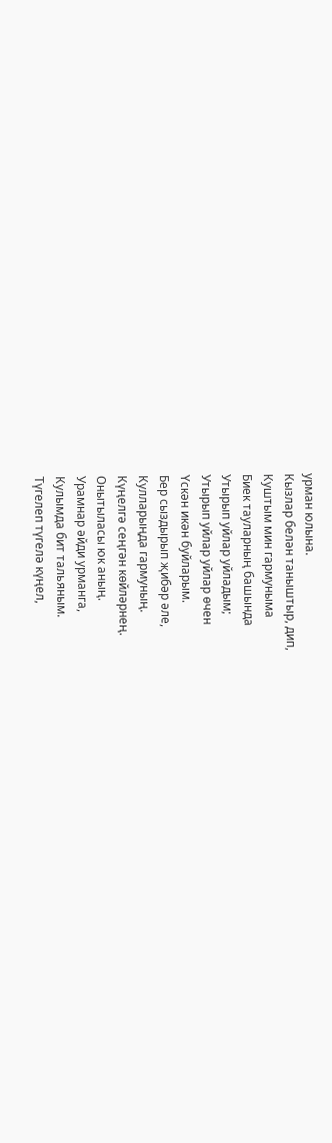урман юлына.
Кызлар белән таныштыр, дип,
Куштым мин гармуныма
Биек тауларның башында
Утырып уйлар уйладым;
Утырып уйлар уйлар өчен
Үскән икән буйларым.
Бер сыздырып җибәр әле,
Кулларыңда гармуның.
Күңелгә сеңгән көйләрнең.
Онытыласы юк аның.
Урамнар әйди урманга,
Кулымда бит тальяным.
Түгелеп түгелә күңел,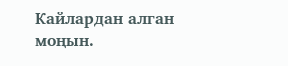Кайлардан алган моңын.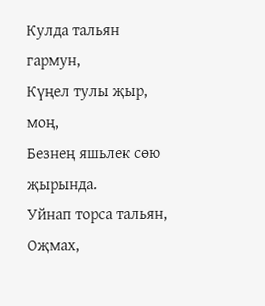Кулда тальян гармун,
Күңел тулы җыр, моң,
Безнең яшьлек сөю җырында.
Уйнап торса тальян,
Оҗмах,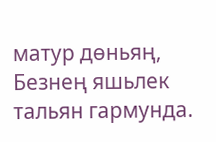матур дөньяң,
Безнең яшьлек тальян гармунда.